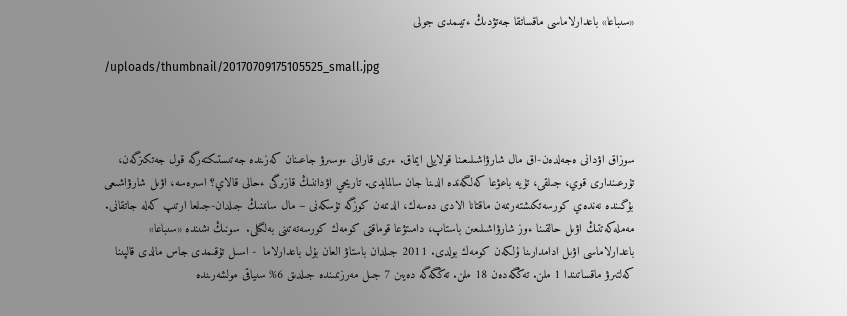«سىباعا» باعدارلاماسى ماقساتقا جەتۋدىڭ ءتيىمدى جولى

/uploads/thumbnail/20170709175105525_small.jpg



سوزاق اۋدانى ەجەلدەن-اق مال شارۋاشىلىعىنا قولايلى ايماق. ءىرى قارانى ءوسىرۋ جاعىنان كەزىندە جەتىستىكتەرگە قول جەتكىزگەن، تۇرعىندارى قوي، جىلقى، تۇيە باعۋعا كەلگەندە الدىنا جان سالمايدى. تاريحي اۋداننىڭ قازىرگى ءحالى قالاي؟ اسىرەسە، اۋىل شارۋاشىعى بۇگىندە نەندەي كورسەتكىشتەرىمەن ماقتانا الادى دەسەك، الدىمەن كوزگە تۇسكەنى – مال سانىنىڭ جىلدان-جىلعا ارتىپ كەلە جاتقانى. مەملەكەتتىڭ اۋىل حالقىنا ءوز شارۋاشىلىعىن باستاپ، دامىتۋعا قوماقتى كومەك كورسەتەتىنى بەلگىلى.  سونىڭ ىشىندە «سىباعا» باعدارلاماسى اۋىل ادامدارىنا ۇلكەن كومەك بولدى. 2011 جىلدان باستاۋ العان بۇل باعدارلاما  - اسىل تۇقىمدى جاس مالدى قالپىنا كەلتىرۋ ماقساتىندا 1 ملن. تەڭگەدەن 18 ملن. تەڭگەگە دەيىن 7 جىل مەرزىمىندە جىلدىق 6% سىياقى مولشەرىندە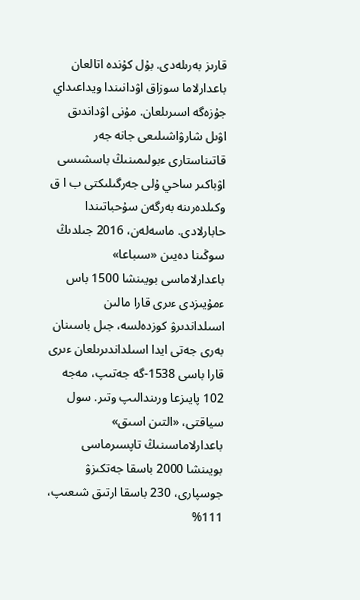قارىز بەرىلەدى. بۇل كۇندە اتالعان باعدارلاما سوزاق اۋدانىندا ويداعىداي جۇزەگە اسىرىلعان. مۇنى اۋداندىق اۋىل شارۋاشىلىعى جانە جەر قاتىناستارى ءبولىمىنىڭ باسشىسى اۋباكىر ساحي ۇلى جەرگىلىكتى ب ا ق وكىلدەرىنە بەرگەن سۇحباتىندا حابارلادى. ماسەلەن، 2016 جىلدىڭ سوڭىنا دەيىن «سىباعا» باعدارلاماسى بويىنشا 1500 باس ءمۇيىزدى ءىرى قارا مالىن اسىلداندىرۋ كوزدەلسە، جىل باسىنان بەرى جەتى ايدا اسىلداندىرىلعان ءىرى قارا باسى 1538-گە جەتىپ، مەجە 102 پايىزعا ورىندالىپ وتىر. سول سياقتى، «التىن اسىق» باعدارلاماسىنىڭ تاپسىرماسى بويىنشا 2000 باسقا جەتكىزۋ جوسپارى، 230 باسقا ارتىق شىعىپ، 111%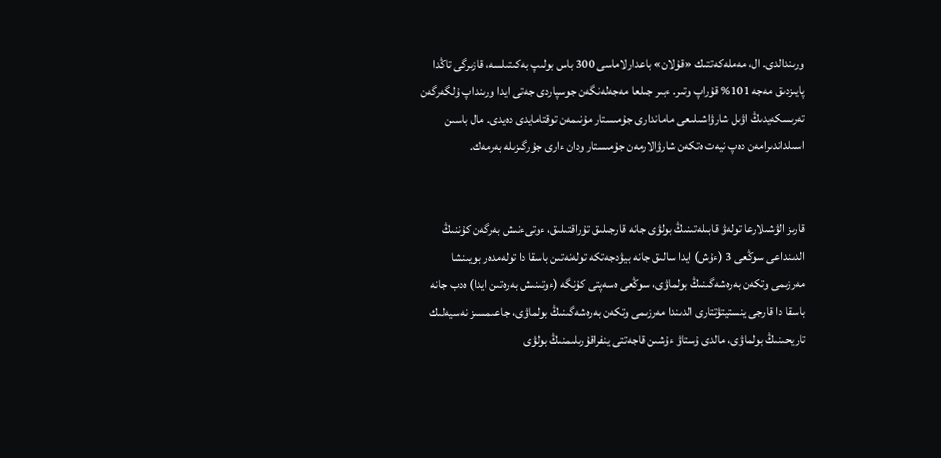ورىندالدى. ال، مەملەكەتتىك «قۇلان» باعدارلاماسى 300 باس بولىپ بەكىتىلسە، قازىرگى تاڭدا پايىزدىق مەجە 101% قۇراپ وتىر. ءبىر جىلعا مەجەلەنگەن جوسپاردى جەتى ايدا ورىنداپ ۇلگەرگەن تەرىسكەيدىڭ اۋىل شارۋاشىلىعى ماماندارى جۇمىستار مۇنىمەن توقتامايدى دەيدى. مال باسىن اسىلداندىرامەن دەپ نيەت ەتكەن شارۋالارمەن جۇمىستار ودان ءارى جۇرگىزىلە بەرمەك.


قارىز الۋشىلارعا تولەۋ قابىلەتىنىڭ بولۋى جانە قارجىلىق تۇراقتىلىق، ءوتىءنىش بەرگەن كۇننىڭ الدىنداعى سوڭعى 3 (ءۇش) ايدا سالىق جانە بيۋدجەتكە تولەنەتىن باسقا دا تولەمدەر بويىنشا مەرزىمى وتكەن بەرەشەگىنىڭ بولماۋى، سوڭعى ەسەپتى كۇنگە (ءوتىنىش بەرەتىن ايدا) ەدب جانە باسقا دا قارجى ينستيتۋتتارى الدىندا مەرزىمى وتكەن بەرەشەگىنىڭ بولماۋى، جاعىمسىز نەسيەلىك تاريحىنىڭ بولماۋى، مالدى ۇستاۋ ءۇشىن قاجەتتى ينفراقۇرىلىمنىڭ بولۋى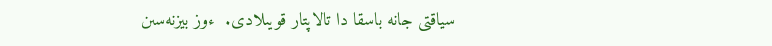سياقتى جانە باسقا دا تالاپتار قويىلادى.  ءوز بيزنەسىن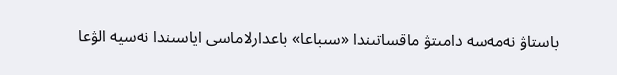باستاۋ نەمەسە دامىتۋ ماقساتىندا «سىباعا» باعدارلاماسى اياسىندا نەسيە الۋعا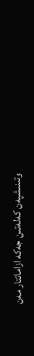وتىنىشپەن كەلەتىن جەكە ازاماتتار مەن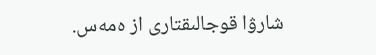شارۋا قوجالىقتارى از ەمەس.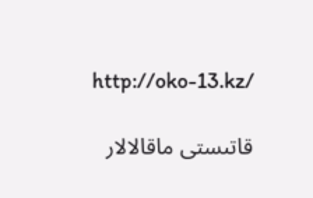http://oko-13.kz/

قاتىستى ماقالالار